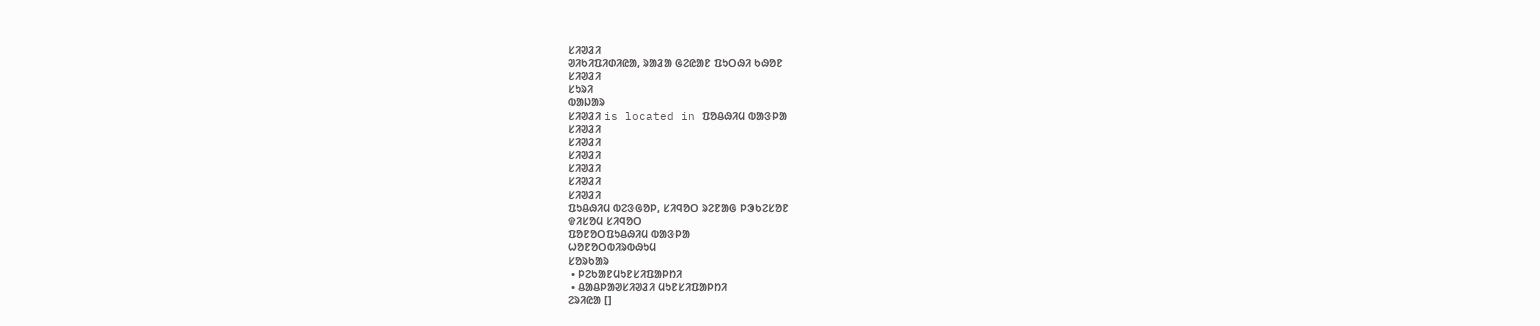ᱥᱤᱣᱲᱤ
ᱣᱤᱠᱤᱯᱤᱰᱤᱭᱟ, ᱨᱟᱲᱟ ᱜᱮᱭᱟᱱ ᱯᱩᱛᱷᱤ ᱠᱷᱚᱱ
ᱥᱤᱣᱲᱤ
ᱥᱩᱨᱤ
ᱵᱟᱡᱟᱨ
ᱥᱤᱣᱲᱤ is located in ᱯᱚᱪᱷᱤᱢ ᱵᱟᱝᱞᱟ
ᱥᱤᱣᱲᱤ
ᱥᱤᱣᱲᱤ
ᱥᱤᱣᱲᱤ
ᱥᱤᱣᱲᱤ
ᱥᱤᱣᱲᱤ
ᱥᱤᱣᱲᱤ
ᱯᱩᱪᱷᱤᱢ ᱵᱮᱝᱜᱚᱞ, ᱥᱤᱧᱚᱛ ᱨᱮᱱᱟᱜ ᱞᱳᱠᱮᱥᱚᱱ
ᱫᱤᱥᱚᱢ ᱥᱤᱧᱚᱛ
ᱯᱚᱱᱚᱛᱯᱩᱪᱷᱤᱢ ᱵᱟᱝᱞᱟ
ᱦᱚᱱᱚᱛᱵᱤᱨᱵᱷᱩᱢ
ᱥᱚᱨᱠᱟᱨ
 • ᱞᱮᱠᱟᱱᱢᱩᱱᱥᱤᱯᱟᱞᱴᱤ
 • ᱪᱟᱪᱞᱟᱣᱥᱤᱣᱲᱤ ᱢᱩᱱᱥᱤᱯᱟᱞᱴᱤ
ᱮᱨᱤᱭᱟ []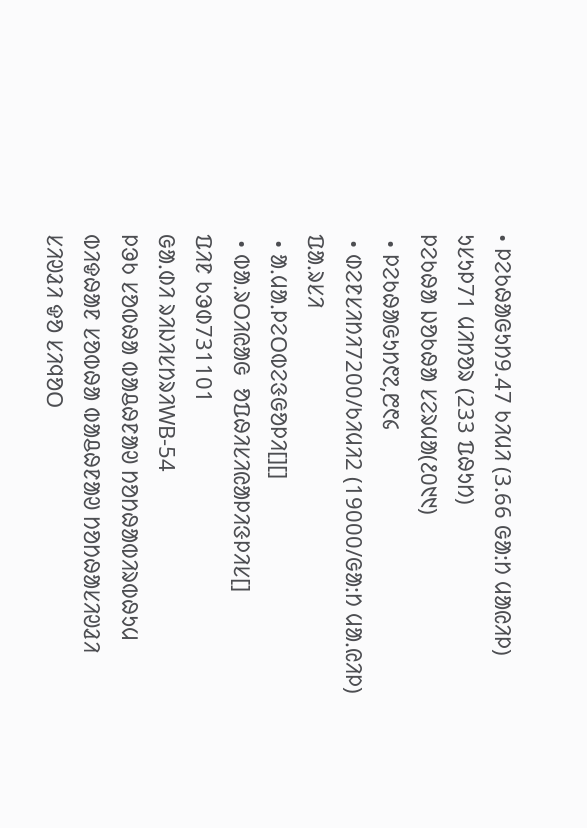• ᱞᱮᱠᱷᱟᱜᱩᱴ9.47 ᱠᱤᱢᱤ (3.66 ᱜᱟᱺᱴ ᱢᱟᱭᱤᱞ)
ᱩᱥᱩᱞ71 ᱢᱤᱴᱚᱨ (233 ᱯᱷᱩᱴ)
ᱞᱮᱠᱷᱟ ᱡᱚᱠᱷᱟ ᱥᱮᱨᱢᱟ(᱒0᱑᱑)
 • ᱞᱮᱠᱷᱟᱜᱩᱴ᱖᱗,᱘᱖᱔
 • ᱰᱮᱱᱥᱤᱴᱤ7200/ᱠᱤᱢᱤ2 (19000/ᱜᱟᱺᱴ ᱢᱟᱹᱭᱤᱞ)
ᱯᱟᱹᱨᱥᱤ
 • ᱟᱹᱢᱟᱹᱞᱮᱛᱵᱮᱝᱜᱚᱞᱤ[][]
 • ᱵᱟᱹᱨᱛᱤᱭᱟᱜ  ᱚᱯᱷᱤᱥᱤᱭᱟᱞᱤᱝᱞᱤᱥ[]
ᱯᱤᱱ ᱠᱳᱰ731101
ᱜᱟᱹᱰᱤ ᱨᱤᱡᱤᱥᱴᱨᱤWB-54
ᱞᱳᱠ ᱥᱚᱵᱷᱟ ᱵᱟᱪᱷᱱᱟᱣ ᱴᱚᱴᱷᱟᱵᱤᱨᱵᱷᱩᱢ
ᱵᱤᱫᱷᱟᱱ ᱥᱚᱵᱷᱟ ᱵᱟᱪᱷᱱᱟᱣ ᱴᱚᱴᱷᱟᱥᱤᱣᱲᱤ
ᱥᱤᱣᱲᱤ ᱫᱚ ᱥᱤᱧᱚᱛ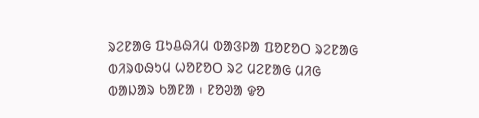ᱨᱮᱱᱟᱜ ᱯᱩᱪᱷᱤᱢ ᱵᱟᱝᱞᱟ ᱯᱚᱱᱚᱛ ᱨᱮᱱᱟᱜ ᱵᱤᱨᱵᱷᱩᱢ ᱦᱚᱱᱚᱛ ᱨᱮ ᱢᱮᱱᱟᱜ ᱢᱤᱜ ᱵᱟᱡᱟᱨ ᱠᱟᱱᱟ ᱾ ᱱᱚᱣᱟ ᱫᱚ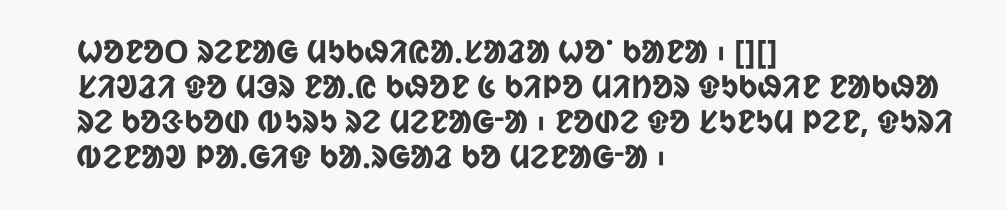ᱦᱚᱱᱚᱛ ᱨᱮᱱᱟᱜ ᱢᱩᱠᱷᱤᱭᱟᱹᱥᱟᱲᱟ ᱦᱚᱸ ᱠᱟᱱᱟ ᱾ [][]
ᱥᱤᱣᱲᱤ ᱫᱚ ᱢᱳᱨ ᱱᱟᱹᱭ ᱠᱷᱚᱱ ᱕ ᱠᱤᱞᱚ ᱢᱤᱴᱚᱨ ᱫᱩᱠᱷᱤᱱ ᱱᱟᱠᱷᱟ ᱨᱮ ᱠᱚᱝᱠᱚᱰ ᱵᱩᱨᱩ ᱨᱮ ᱢᱮᱱᱟᱜᱼᱟ ᱾ ᱱᱚᱰᱮ ᱫᱚ ᱥᱩᱱᱩᱢ ᱞᱮᱱ, ᱫᱩᱨᱤ ᱵᱮᱱᱟᱣ ᱞᱟᱹᱜᱤᱫ ᱠᱟᱹᱨᱜᱟᱲ ᱠᱚ ᱢᱮᱱᱟᱜᱼᱟ ᱾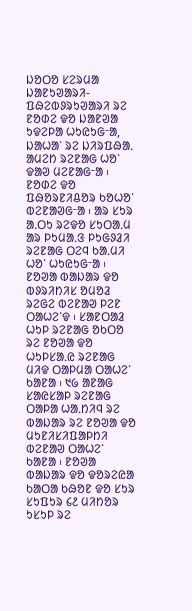ᱡᱚᱛᱚ ᱥᱮᱨᱢᱟ ᱡᱟᱱᱩᱣᱟᱨᱤ-ᱯᱷᱮᱵᱽᱨᱩᱣᱟᱨᱤ ᱨᱮ ᱱᱚᱰᱮ ᱫᱚ ᱡᱟᱱᱣᱟ ᱩᱫᱮᱞᱟ ᱦᱩᱭᱩᱜᱼᱟ, ᱡᱟᱦᱟᱸ ᱨᱮ ᱡᱤᱨᱯᱷᱟᱹ ᱟᱢᱮᱴ ᱨᱮᱱᱟᱜ ᱦᱚᱸ ᱫᱟᱣ ᱢᱮᱱᱟᱜᱼᱟ ᱾ ᱱᱚᱰᱮ ᱫᱚ ᱯᱷᱚᱨᱱᱤᱪᱚᱨ ᱠᱚᱦᱚᱸ ᱵᱮᱱᱟᱣᱜᱼᱟ ᱾ ᱟᱨ ᱥᱩᱨ ᱟᱹᱛᱩ ᱨᱮᱫᱚ ᱥᱩᱛᱟᱹᱢ ᱟᱨ ᱞᱩᱢᱟᱹᱝ ᱞᱩᱜᱽᱲᱤ ᱨᱮᱱᱟᱜ ᱛᱮᱧ ᱠᱟᱹᱢᱤ ᱦᱚᱸ ᱦᱩᱭᱩᱜᱼᱟ ᱾
ᱱᱚᱣᱟ ᱵᱟᱡᱟᱨ ᱫᱚ ᱵᱽᱨᱤᱴᱤᱥ ᱚᱢᱚᱲ ᱨᱮᱜᱮ ᱵᱮᱱᱟᱣ ᱞᱮᱱ ᱛᱟᱦᱮᱸᱫ ᱾ ᱥᱟᱱᱛᱟᱲ ᱦᱩᱞ ᱨᱮᱱᱟᱜ ᱚᱠᱛᱚ ᱨᱮ ᱱᱚᱣᱟ ᱫᱚ ᱦᱩᱞᱥᱟᱹᱭ ᱨᱮᱱᱟᱜ ᱢᱤᱫ ᱛᱟᱞᱢᱟ ᱛᱟᱦᱮᱸ ᱠᱟᱱᱟ ᱾ ᱑᱙ ᱟᱱᱟᱜ ᱥᱟᱭᱥᱟᱞ ᱨᱮᱱᱟᱜ ᱛᱟᱞᱟ ᱦᱟᱹᱴᱤᱧ ᱨᱮ ᱵᱟᱡᱟᱨ ᱨᱮ ᱱᱚᱣᱟ ᱫᱚ ᱢᱩᱱᱤᱥᱤᱯᱟᱞᱴᱤ ᱵᱮᱱᱟᱣ ᱛᱟᱦᱮᱸ ᱠᱟᱱᱟ ᱾ ᱱᱚᱣᱟ ᱵᱟᱡᱟᱨ ᱫᱚ ᱫᱚᱨᱮᱭᱟ ᱠᱟᱛᱟ ᱠᱷᱚᱱ ᱫᱚ ᱥᱩᱨ ᱥᱩᱯᱩᱨ ᱔᱒ ᱢᱤᱴᱚᱨ ᱩᱥᱩᱞ ᱨᱮ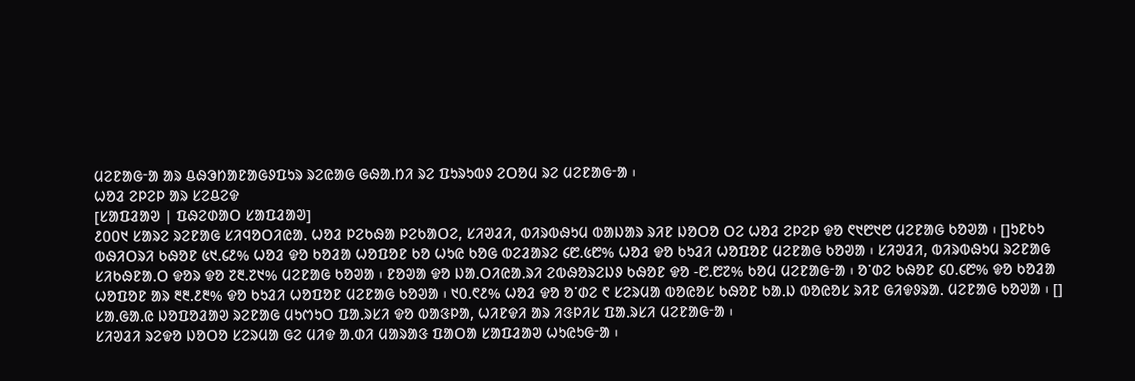ᱢᱮᱱᱟᱜᱼᱟ ᱟᱨ ᱪᱷᱳᱴᱟᱱᱟᱜᱽᱯᱩᱨ ᱨᱮᱭᱟᱜ ᱜᱷᱟᱹᱴᱤ ᱨᱮ ᱯᱩᱨᱩᱵᱽ ᱮᱛᱚᱢ ᱨᱮ ᱢᱮᱱᱟᱜᱼᱟ ᱾
ᱦᱚᱲ ᱮᱞᱮᱞ ᱟᱨ ᱥᱮᱪᱮᱫ
[ᱥᱟᱯᱲᱟᱣ | ᱯᱷᱮᱰᱟᱛ ᱥᱟᱯᱲᱟᱣ]
᱒᱐᱐᱑ ᱥᱟᱨᱮ ᱨᱮᱱᱟᱜ ᱥᱤᱧᱚᱛᱤᱭᱟᱹ ᱦᱚᱲ ᱞᱮᱠᱷᱟ ᱞᱮᱠᱟᱛᱮ, ᱥᱤᱣᱲᱤ, ᱵᱤᱨᱵᱷᱩᱢ ᱵᱟᱡᱟᱨ ᱨᱤᱱ ᱡᱚᱛᱚ ᱛᱮ ᱦᱚᱲ ᱮᱞᱮᱞ ᱫᱚ ᱖᱑᱘᱑᱘ ᱢᱮᱱᱟᱜ ᱠᱚᱣᱟ ᱾ []ᱩᱱᱠᱩ ᱵᱷᱤᱛᱨᱤ ᱠᱷᱚᱱ ᱕᱑.᱔᱒% ᱦᱚᱲ ᱫᱚ ᱠᱚᱲᱟ ᱦᱚᱯᱚᱱ ᱠᱚ ᱦᱩᱭ ᱠᱚᱜ ᱵᱮᱲᱟᱨᱮ ᱔᱘.᱕᱘% ᱦᱚᱲ ᱫᱚ ᱠᱩᱲᱤ ᱦᱚᱯᱚᱱ ᱢᱮᱱᱟᱜ ᱠᱚᱣᱟ ᱾ ᱥᱤᱣᱲᱤ, ᱵᱤᱨᱵᱷᱩᱢ ᱨᱮᱱᱟᱜ ᱥᱤᱠᱷᱱᱟᱹᱛ ᱫᱚᱨ ᱫᱚ ᱗᱓.᱗᱑% ᱢᱮᱱᱟᱜ ᱠᱚᱣᱟ ᱾ ᱱᱚᱣᱟ ᱫᱚ ᱡᱟᱹᱛᱤᱭᱟᱹᱨᱤ ᱮᱵᱷᱚᱨᱮᱡᱽ ᱠᱷᱚᱱ ᱫᱚ -᱘.᱘᱗% ᱠᱚᱢ ᱢᱮᱱᱟᱜᱼᱟ ᱾ ᱚᱸᱰᱮ ᱠᱷᱚᱱ ᱔᱐.᱔᱘% ᱫᱚ ᱠᱚᱲᱟ ᱦᱚᱯᱚᱱ ᱟᱨ ᱓᱓.᱒᱓% ᱫᱚ ᱠᱩᱲᱤ ᱦᱚᱯᱚᱱ ᱢᱮᱱᱟᱜ ᱠᱚᱣᱟ ᱾ ᱑᱐.᱖᱒% ᱦᱚᱲ ᱫᱚ ᱚᱸᱰᱮ ᱖ ᱥᱮᱨᱢᱟ ᱵᱚᱭᱚᱥ ᱠᱷᱚᱱ ᱠᱟᱹᱡ ᱵᱚᱭᱚᱥ ᱨᱤᱱ ᱜᱤᱫᱽᱨᱟᱹ ᱢᱮᱱᱟᱜ ᱠᱚᱣᱟ ᱾ []
ᱥᱟᱹᱜᱟᱹᱭ ᱡᱚᱯᱚᱲᱟᱣ ᱨᱮᱱᱟᱜ ᱢᱩᱬᱩᱛ ᱯᱟᱹᱨᱥᱤ ᱫᱚ ᱵᱟᱝᱞᱟ, ᱦᱤᱱᱫᱤ ᱟᱨ ᱤᱝᱞᱤᱥ ᱯᱟᱹᱨᱥᱤ ᱢᱮᱱᱟᱜᱼᱟ ᱾
ᱥᱤᱣᱲᱤ ᱨᱮᱫᱚ ᱡᱚᱛᱚ ᱥᱮᱨᱢᱟ ᱜᱮ ᱢᱤᱫ ᱟᱹᱰᱤ ᱢᱟᱨᱟᱝ ᱯᱟᱛᱟ ᱥᱟᱯᱲᱟᱣ ᱦᱩᱭᱩᱜᱼᱟ ᱾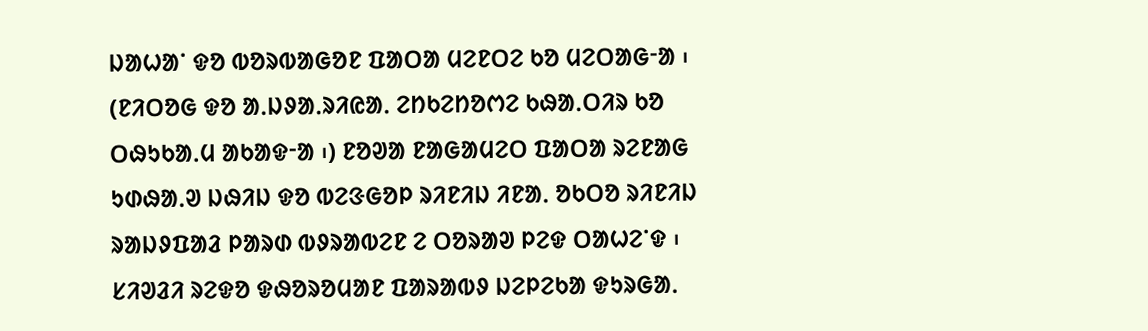ᱡᱟᱦᱟᱸ ᱫᱚ ᱵᱚᱨᱵᱟᱜᱚᱱ ᱯᱟᱛᱟ ᱢᱮᱱᱛᱮ ᱠᱚ ᱢᱮᱛᱟᱜᱼᱟ ᱾ (ᱱᱤᱛᱚᱜ ᱫᱚ ᱟᱹᱡᱽᱟᱹᱨᱤᱭᱟᱹ ᱮᱴᱠᱮᱴᱚᱬᱮ ᱠᱷᱟᱹᱛᱤᱨ ᱠᱚ ᱛᱷᱩᱠᱟᱹᱢ ᱟᱠᱟᱫᱼᱟ ᱾) ᱱᱚᱣᱟ ᱱᱟᱜᱟᱢᱮᱛ ᱯᱟᱛᱟ ᱨᱮᱱᱟᱜ ᱩᱰᱷᱟᱹᱣ ᱡᱷᱤᱡ ᱫᱚ ᱵᱮᱝᱜᱚᱞ ᱨᱤᱱᱤᱡ ᱤᱱᱟᱹ ᱚᱠᱛᱚ ᱨᱤᱱᱤᱡ ᱨᱟᱡᱽᱯᱟᱲ ᱞᱟᱨᱰ ᱵᱽᱨᱟᱵᱮᱱ ᱮ ᱛᱚᱨᱟᱣ ᱞᱮᱫ ᱛᱟᱦᱮᱸᱫ ᱾ ᱥᱤᱣᱲᱤ ᱨᱮᱫᱚ ᱫᱷᱚᱨᱚᱢᱟᱱ ᱯᱟᱨᱟᱵᱽ ᱡᱮᱞᱮᱠᱟ ᱫᱩᱨᱜᱟᱹ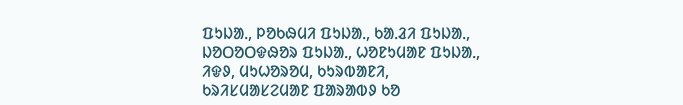ᱯᱩᱡᱟᱹ, ᱞᱚᱠᱷᱢᱤ ᱯᱩᱡᱟᱹ, ᱠᱟᱹᱲᱤ ᱯᱩᱡᱟᱹ, ᱡᱚᱛᱚᱛᱫᱷᱚᱨ ᱯᱩᱡᱟᱹ, ᱦᱚᱱᱩᱢᱟᱱ ᱯᱩᱡᱟᱹ, ᱤᱫᱽ, ᱢᱩᱦᱚᱨᱚᱢ, ᱠᱩᱨᱵᱟᱱᱤ, ᱠᱨᱤᱥᱢᱟᱥᱮᱢᱟᱱ ᱯᱟᱨᱟᱵᱽ ᱠᱚ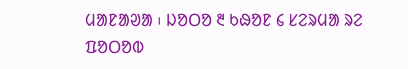ᱢᱟᱱᱟᱣᱟ ᱾ ᱡᱚᱛᱚ ᱓ ᱠᱷᱚᱱ ᱔ ᱥᱮᱨᱢᱟ ᱨᱮ ᱯᱚᱛᱚᱵ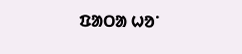ᱯᱟᱛᱟ ᱦᱚᱸ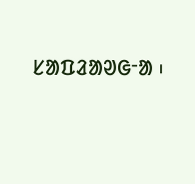ᱥᱟᱯᱲᱟᱣᱜᱼᱟ ᱾